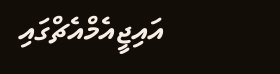އައިޖީއެމްއެޗްގައި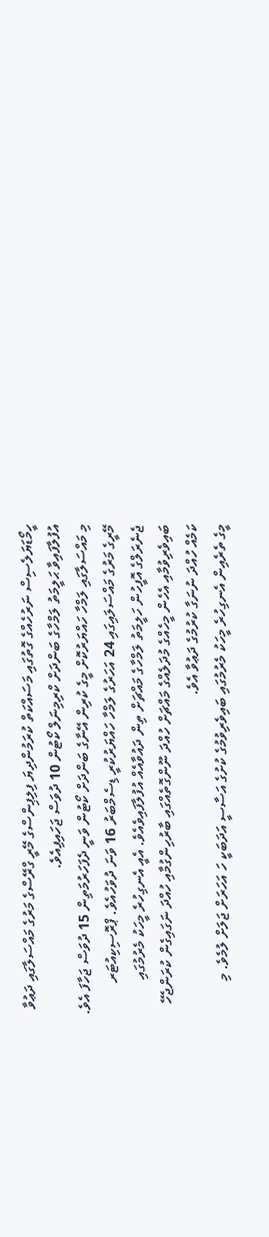ހީމޯޑަޔަލެސިސް ނަރުހެއްގެ ގޮތުގައި މަސައްކަތް ކުރަމުންދިޔަ ފިލިޕިންސްގެ މޭރީ ގްރޭސްގެ މަރުގެ މައްސަލާގައި ދަޢުވާ އުފުލާފައިވާ ޙަލީމަތު ލަމްހާގެ ބަންދަށް ކްރިމިނަލް ކޯޓުން 10 ދުވަސް ޖަހައިފިއެވެ.
މި މައްސަލާގައި ލަމްހާ ހައްޔަރުކޮށް މީގެ ކުރިން އޭނާގެ ބަންދަށް ކޯޓުން ވަނީ ދެފަހަރުމަތިން 15 ދުވަސް ޖަހާފަ އެވެ.
މޭރީގެ މަރުގެ މައްސަލައިގައި 24 އަހަރުގެ ލަމްހާ ހައްޔަރުކުރީ ޑިސެމްބަރު 16 ވަނަ ދުވަހުއެވެ. ޕްރޮސިކިއުޓަރ ޖެނެރަލްގެ އޮފީހުން ހަލީމަތު ލަމްހާގެ މައްޗަށް ތިން ދައުވާއެއް އުފުލާފައިވެއެވެ. އެއީ އެނގިހުރެ މީހަކު މެރުމުގައި ބައިވެރިވުމާއި އެހެން މީހެއްގެ މުދަލެއްގެ މައްޗަށް ހުއްދަ ނޫންގޮތެއްގައި ބާރުހިންގުމާއި ހުއްދަ ނަގައިގެން ކުރަންޖެހޭ ކަމެއް ހުއްދަ ނުނަގާ ކުރުމުގެ ދަޢުވާ އެވެ.
މީގެ ތެރެއިން އެނގިހުރެ މީހަކު މެރުމުގައި ބައިވެރިވުމުގެ ކުށުގެ އަސާސީ އަދަބަކީ ހަ އަހަރަށް ޖަލަށް ލުމެވެ. މި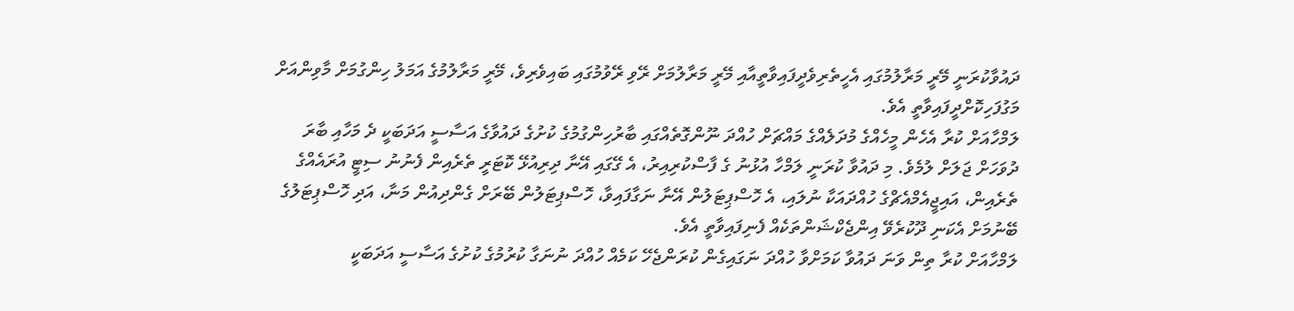ދައުވާކުރަނީ މޭރީ މަރާލުމުގައި އެހީތެރިވެދީފައިވާތީއާއި މޭރީ މަރާލުމަށް ރޭވި ރޭވުމުގައި ބައިވެރިވެ، މޭރީ މަރާލުމުގެ އަމަލު ހިންގުމަށް މާވިންއަށް މަގުފަހިކޮށްދީފައިވާތީ އެވެ.
ލަމްހާއަށް ކުރާ އެހެން މީހެއްގެ މުދަލެއްގެ މައްޗަށް ހުއްދަ ނޫންގޮތެއްގައި ބާރުހިންގުމުގެ ކުށުގެ ދައުވާގެ އަސާސީ އަދަބަކީ ދެ މަހާއި ބާރަ ދުވަހަށް ޖަލަށް ލުމެވެ. މި ދައުވާ ކުރަނީ ލަމްހާ އުޅުނު ގެ ފާސްކުރިއިރު، އެ ގޭގައި އޭނާ ދިރިއުޅޭ ކޮޓަރީ ތެރެއިން ފެނުނު ސިޓީ އުރައެއްގެ ތެރެއިން، އައިޖީއެމްއެޗްގެ ހުއްދައަކާ ނުލައި، އެ ހޮސްޕިޓަލުން އޭނާ ނަގާފައިވާ، ހޮސްޕިޓަލުން ބޭރަށް ގެންދިއުން މަނާ، އަދި ހޮސްޕިޓަލުގެ ބޭނުމަށް އެކަނި ދޫކުރެވޭ އިންޖެކްޝަންތަކެއް ފެނިފައިވާތީ އެވެ.
ލަމްހާއަށް ކުރާ ތިން ވަނަ ދައުވާ ކަމަށްވާ ހުއްދަ ނަގައިގެން ކުރަންޖެހޭ ކަމެއް ހުއްދަ ނުނަގާ ކުރުމުގެ ކުށުގެ އަސާސީ އަދަބަކީ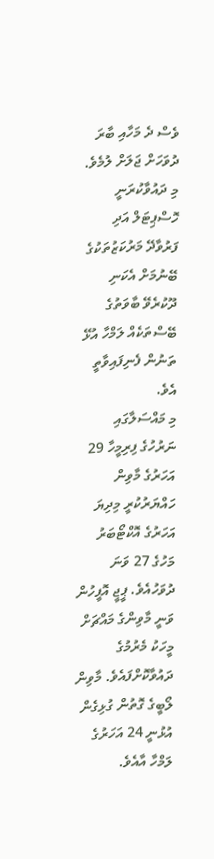ވެސް ދެ މަހާއި ބާރަ ދުވަހަށް ޖަލަށް ލުމެވެ. މި ދައުވާކުރަނީ ހޮސްޕިޓަލް އަދި ފަރުވާދޭ މަރުކަޒުތަކުގެ ބޭނުމަށް އެކަނި ދޫކުރެވޭ ބާވަތުގެ ބޭސްތަކެއް ލަމްހާ އުޅޭ ތަނުން ފެނިފައިވާތީ އެވެ.
މި މައްސަލާގައި ނަރުހުގެ ފިރިމީހާ 29 އަހަރުގެ މާވިން ހައްޔަރުކުރީ މިދިޔަ އަހަރުގެ އޮކްޓޯބަރު މަހުގެ 27 ވަނަ ދުވަހުއެވެ. ޕީޖީ އޮފީހުން ވަނީ މާވިންގެ މައްޗަށް މީހަކު މެރުމުގެ ދައުވާކޮށްފައެވެ. މާވިން ލޯބީގެ ގޮތުން ގުޅިގެން އުޅުނީ 24 އަހަރުގެ ލަމްހާ އާއެވެ.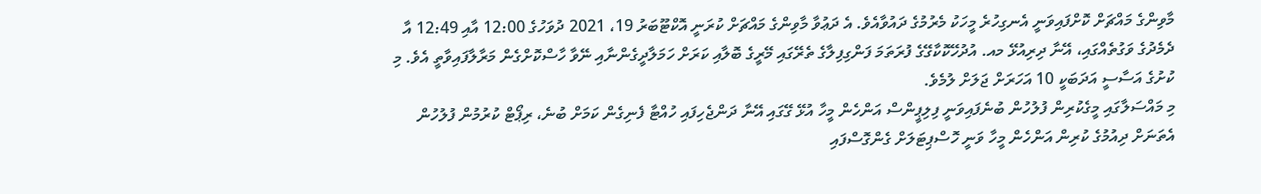މާވިންގެ މައްޗަށް ކޮށްފައިވަނީ އެނގިހުރެ މީހަކު މެރުމުގެ ދައުވާއެވެ. އެ ދަޢުވާ މާވިންގެ މައްޗަށް ކުރަނީ އޮކްޓޫބަރު 19، 2021 ދުވަހުގެ 12:00 އާއި 12:49 އާ ދެމެދުގެ ވަގުތެއްގައި، އޭނާ ދިރިއުޅޭ މއ. އުދުހޭކޮކާގޭގެ ފުރަތަމަ ފަންގިފިލާގެ ތެރޭގައި މޭރީގެ ބޮލާއި ކަރަށް ހަމަލާދީގެންނާއި ނޭވާ ހާސްކޮށްގެން މަރާލާފައިވާތީ އެވެ. މި ކުށުގެ އަސާސީ އަދަބަކީ 10 އަހަރަށް ޖަލަށް ލުމެވެ.
މި މައްސަލާގައި މީގެކުރިން ފުލުހުން ބުނެފައިވަނީ ފިލިޕީންސް އަންހެން މީހާ އުޅޭ ގޭގައި އޭނާ ދަންޖެހިފައި ހުއްޓާ ފެނިގެން ކަމަށް ބުނެ، ރިޕޯޓް ކުރުމުން ފުލުހުން އެތަނަށް ދިއުމުގެ ކުރިން އަންހެން މީހާ ވަނީ ހޮސްޕިޓަލަށް ގެންގޮސްފައި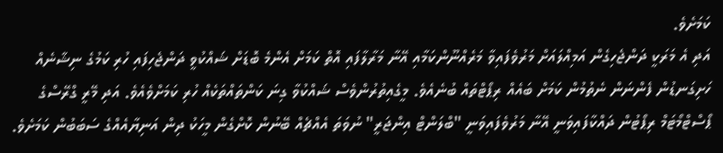ކަމަށެވެ.
އަދި އެ މަރަކީ ދަންޖެހިގެން އަމިއްލައަށް މަރުވެފައިވާ މަރެއްނޫންކަމާއި އޭނާ މަރާލާފައި އޮތް ކަމަށް އެންމެ ބޮޑަށް ޝައްކުވީ ދަންޖެހިފައި ހުރި ކަމުގެ ނިޝާނެއް ހަށިގަނޑުން ފެންނަން ނެތުމުން ކަމަށް ބައެއް ރިޕޯޓްތައް ބުނެއެވެ. މީގެއިތުރުންވެސް ޝައްކުވާ ގިނަ ކަންތައްތަކެއް ހުރި ކަމަށްވެއެވެ. އަދި މޭރީ ގްރޭސްގެ ޕޯސްޓްމޯޓަމް ރިޕޯޓުން ދައްކާފައިވަނީ އޭނާ މަރުވެފައިވަނީ "ބްލަންޓް އިންޖަރީ" ނުވަތަ އެއްޗެއް ބޭނުން ކޮށްގެން މީހަކު ދިން އަނިޔާއެއްގެ ސަބަބުން ކަމަށެވެ.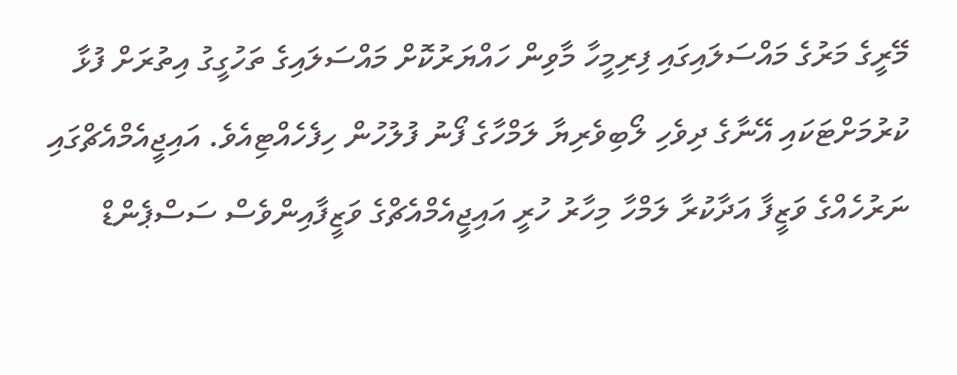މޭރީގެ މަރުގެ މައްސަލައިގައި ފިރިމީހާ މާވިން ހައްޔަރުކޮށް މައްސަލައިގެ ތަހުގީގު އިތުރަށް ފުޅާ ކުރުމަށްޓަކައި އޭނާގެ ދިވެހި ލޯބިވެރިޔާ ލަމްހާގެ ފޯނު ފުލުހުން ހިފެހެއްޓިއެވެ. އައިޖީއެމްއެޗްގައި ނަރުހެއްގެ ވަޒީފާ އަދާކުރާ ލަމްހާ މިހާރު ހުރީ އައިޖީއެމްއެޗްގެ ވަޒީފާއިންވެސް ސަސްޕެންޑް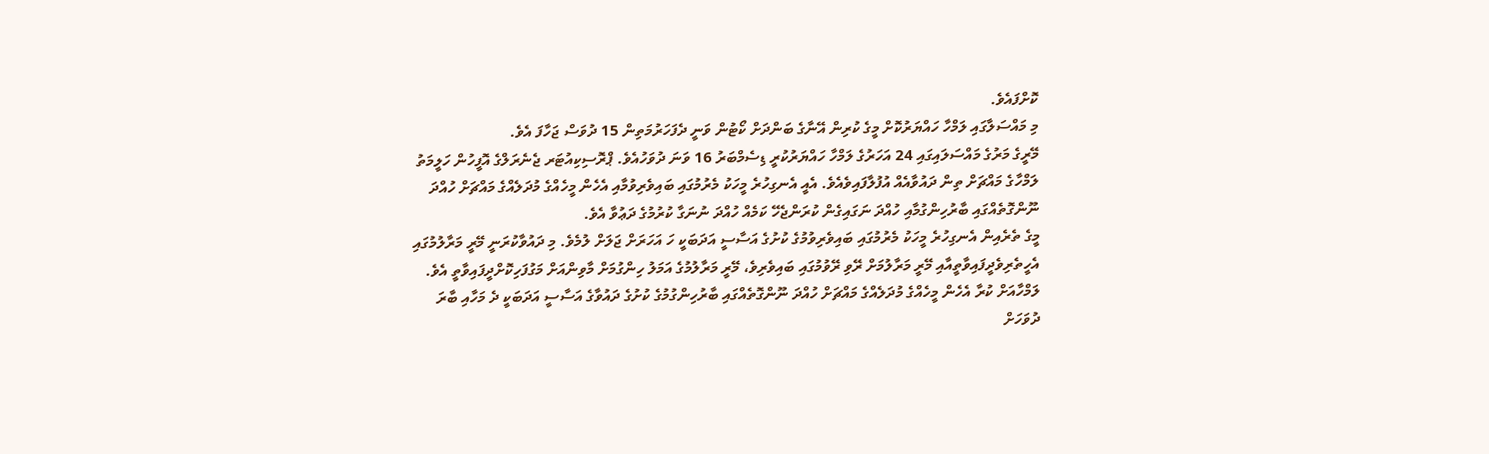ކޮށްފައެވެ.
މި މައްސަލާގައި ލަމްހާ ހައްޔަރުކޮށް މީގެ ކުރިން އޭނާގެ ބަންދަށް ކޯޓުން ވަނީ ދެފަހަރުމަތިން 15 ދުވަސް ޖަހާފަ އެވެ.
މޭރީގެ މަރުގެ މައްސަލައިގައި 24 އަހަރުގެ ލަމްހާ ހައްޔަރުކުރީ ޑިސެމްބަރު 16 ވަނަ ދުވަހުއެވެ. ޕްރޮސިކިއުޓަރ ޖެނެރަލްގެ އޮފީހުން ހަލީމަތު ލަމްހާގެ މައްޗަށް ތިން ދައުވާއެއް އުފުލާފައިވެއެވެ. އެއީ އެނގިހުރެ މީހަކު މެރުމުގައި ބައިވެރިވުމާއި އެހެން މީހެއްގެ މުދަލެއްގެ މައްޗަށް ހުއްދަ ނޫންގޮތެއްގައި ބާރުހިންގުމާއި ހުއްދަ ނަގައިގެން ކުރަންޖެހޭ ކަމެއް ހުއްދަ ނުނަގާ ކުރުމުގެ ދަޢުވާ އެވެ.
މީގެ ތެރެއިން އެނގިހުރެ މީހަކު މެރުމުގައި ބައިވެރިވުމުގެ ކުށުގެ އަސާސީ އަދަބަކީ ހަ އަހަރަށް ޖަލަށް ލުމެވެ. މި ދައުވާކުރަނީ މޭރީ މަރާލުމުގައި އެހީތެރިވެދީފައިވާތީއާއި މޭރީ މަރާލުމަށް ރޭވި ރޭވުމުގައި ބައިވެރިވެ، މޭރީ މަރާލުމުގެ އަމަލު ހިންގުމަށް މާވިންއަށް މަގުފަހިކޮށްދީފައިވާތީ އެވެ.
ލަމްހާއަށް ކުރާ އެހެން މީހެއްގެ މުދަލެއްގެ މައްޗަށް ހުއްދަ ނޫންގޮތެއްގައި ބާރުހިންގުމުގެ ކުށުގެ ދައުވާގެ އަސާސީ އަދަބަކީ ދެ މަހާއި ބާރަ ދުވަހަށް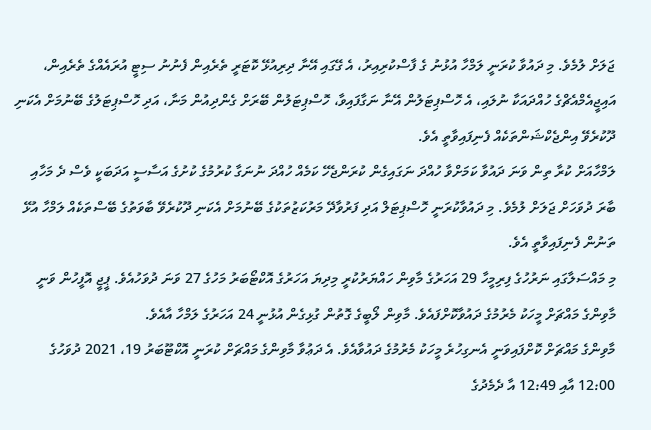ޖަލަށް ލުމެވެ. މި ދައުވާ ކުރަނީ ލަމްހާ އުޅުނު ގެ ފާސްކުރިއިރު، އެ ގޭގައި އޭނާ ދިރިއުޅޭ ކޮޓަރީ ތެރެއިން ފެނުނު ސިޓީ އުރައެއްގެ ތެރެއިން، އައިޖީއެމްއެޗްގެ ހުއްދައަކާ ނުލައި، އެ ހޮސްޕިޓަލުން އޭނާ ނަގާފައިވާ، ހޮސްޕިޓަލުން ބޭރަށް ގެންދިއުން މަނާ، އަދި ހޮސްޕިޓަލުގެ ބޭނުމަށް އެކަނި ދޫކުރެވޭ އިންޖެކްޝަންތަކެއް ފެނިފައިވާތީ އެވެ.
ލަމްހާއަށް ކުރާ ތިން ވަނަ ދައުވާ ކަމަށްވާ ހުއްދަ ނަގައިގެން ކުރަންޖެހޭ ކަމެއް ހުއްދަ ނުނަގާ ކުރުމުގެ ކުށުގެ އަސާސީ އަދަބަކީ ވެސް ދެ މަހާއި ބާރަ ދުވަހަށް ޖަލަށް ލުމެވެ. މި ދައުވާކުރަނީ ހޮސްޕިޓަލް އަދި ފަރުވާދޭ މަރުކަޒުތަކުގެ ބޭނުމަށް އެކަނި ދޫކުރެވޭ ބާވަތުގެ ބޭސްތަކެއް ލަމްހާ އުޅޭ ތަނުން ފެނިފައިވާތީ އެވެ.
މި މައްސަލާގައި ނަރުހުގެ ފިރިމީހާ 29 އަހަރުގެ މާވިން ހައްޔަރުކުރީ މިދިޔަ އަހަރުގެ އޮކްޓޯބަރު މަހުގެ 27 ވަނަ ދުވަހުއެވެ. ޕީޖީ އޮފީހުން ވަނީ މާވިންގެ މައްޗަށް މީހަކު މެރުމުގެ ދައުވާކޮށްފައެވެ. މާވިން ލޯބީގެ ގޮތުން ގުޅިގެން އުޅުނީ 24 އަހަރުގެ ލަމްހާ އާއެވެ.
މާވިންގެ މައްޗަށް ކޮށްފައިވަނީ އެނގިހުރެ މީހަކު މެރުމުގެ ދައުވާއެވެ. އެ ދަޢުވާ މާވިންގެ މައްޗަށް ކުރަނީ އޮކްޓޫބަރު 19، 2021 ދުވަހުގެ 12:00 އާއި 12:49 އާ ދެމެދުގެ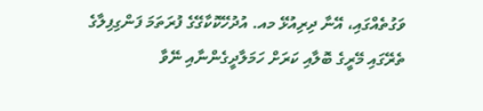ވަގުތެއްގައި، އޭނާ ދިރިއުޅޭ މއ. އުދުހޭކޮކާގޭގެ ފުރަތަމަ ފަންގިފިލާގެ ތެރޭގައި މޭރީގެ ބޮލާއި ކަރަށް ހަމަލާދީގެންނާއި ނޭވާ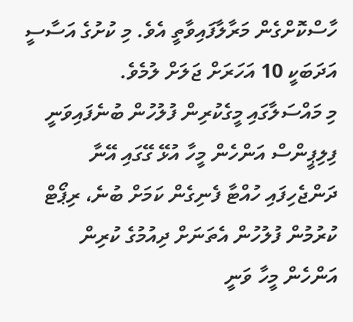ހާސްކޮށްގެން މަރާލާފައިވާތީ އެވެ. މި ކުށުގެ އަސާސީ އަދަބަކީ 10 އަހަރަށް ޖަލަށް ލުމެވެ.
މި މައްސަލާގައި މީގެކުރިން ފުލުހުން ބުނެފައިވަނީ ފިލިޕީންސް އަންހެން މީހާ އުޅޭ ގޭގައި އޭނާ ދަންޖެހިފައި ހުއްޓާ ފެނިގެން ކަމަށް ބުނެ، ރިޕޯޓް ކުރުމުން ފުލުހުން އެތަނަށް ދިއުމުގެ ކުރިން އަންހެން މީހާ ވަނީ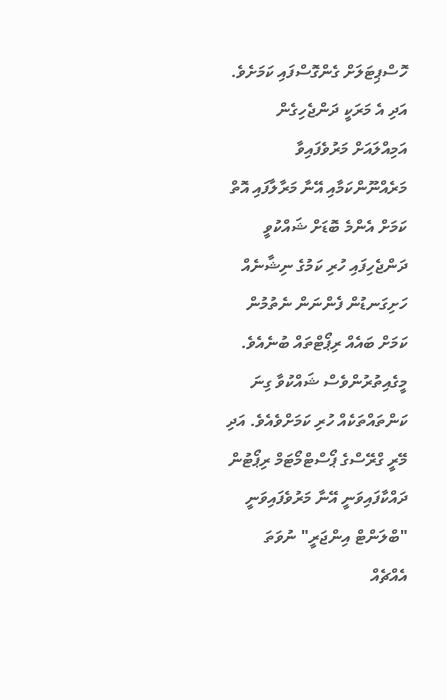ހޮސްޕިޓަލަށް ގެންގޮސްފައި ކަމަށެވެ.
އަދި އެ މަރަކީ ދަންޖެހިގެން އަމިއްލައަށް މަރުވެފައިވާ މަރެއްނޫންކަމާއި އޭނާ މަރާލާފައި އޮތް ކަމަށް އެންމެ ބޮޑަށް ޝައްކުވީ ދަންޖެހިފައި ހުރި ކަމުގެ ނިޝާނެއް ހަށިގަނޑުން ފެންނަން ނެތުމުން ކަމަށް ބައެއް ރިޕޯޓްތައް ބުނެއެވެ. މީގެއިތުރުންވެސް ޝައްކުވާ ގިނަ ކަންތައްތަކެއް ހުރި ކަމަށްވެއެވެ. އަދި މޭރީ ގްރޭސްގެ ޕޯސްޓްމޯޓަމް ރިޕޯޓުން ދައްކާފައިވަނީ އޭނާ މަރުވެފައިވަނީ "ބްލަންޓް އިންޖަރީ" ނުވަތަ އެއްޗެއް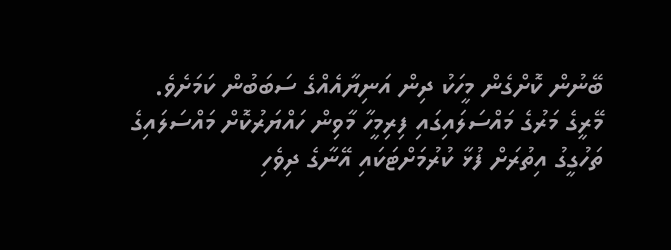ބޭނުން ކޮށްގެން މީހަކު ދިން އަނިޔާއެއްގެ ސަބަބުން ކަމަށެވެ.
މޭރީގެ މަރުގެ މައްސަލައިގައި ފިރިމީހާ މާވިން ހައްޔަރުކޮށް މައްސަލައިގެ ތަހުގީގު އިތުރަށް ފުޅާ ކުރުމަށްޓަކައި އޭނާގެ ދިވެހި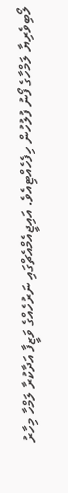ލޯބިވެރިޔާ ލަމްހާގެ ފޯނު ފުލުހުން ހިފެހެއްޓިއެވެ. އައިޖީއެމްއެޗްގައި ނަރުހެއްގެ ވަޒީފާ އަދާކުރާ ލަމްހާ މިހާރު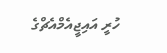ހުރީ އައިޖީއެމްއެޗްގެ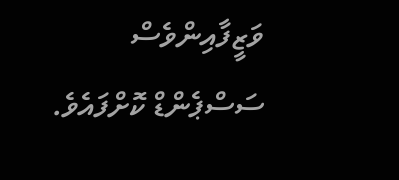ވަޒީފާއިންވެސް ސަސްޕެންޑް ކޮށްފައެވެ.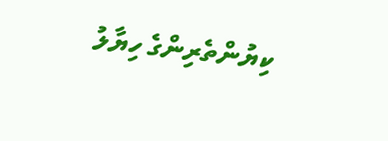ކިޔުންތެރިންގެ ހިޔާލު